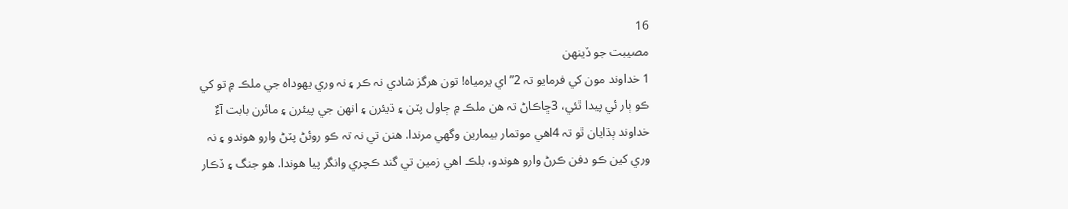16
مصيبت جو ڏينهن
1 خداوند مون کي فرمايو تہ 2”اي يرمياہ! تون هرگز شادي نہ ڪر ۽ نہ وري يهوداہ جي ملڪ ۾ تو کي ڪو ٻار ئي پيدا ٿئي، 3ڇاڪاڻ تہ هن ملڪ ۾ ڄاول پٽن ۽ ڌيئرن ۽ انهن جي پيئرن ۽ مائرن بابت آءٌ خداوند ٻڌايان ٿو تہ 4اهي موتمار بيمارين وگھي مرندا. هنن تي نہ تہ ڪو روئڻ پٽڻ وارو هوندو ۽ نہ وري کين ڪو دفن ڪرڻ وارو هوندو، بلڪ اهي زمين تي گند ڪچري وانگر پيا هوندا. هو جنگ ۽ ڏڪار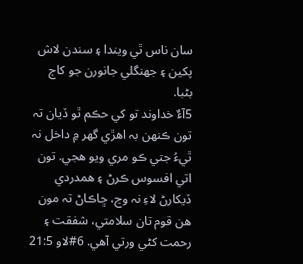سان ناس ٿي ويندا ۽ سندن لاش پکين ۽ جھنگلي جانورن جو کاڄ بڻبا.
5آءٌ خداوند تو کي حڪم ٿو ڏيان تہ تون ڪنهن بہ اهڙي گھر ۾ داخل نہ ٿيءُ جتي ڪو مري ويو هجي. تون اتي افسوس ڪرڻ ۽ همدردي ڏيکارڻ لاءِ نہ وڃ، ڇاڪاڻ تہ مون هن قوم تان سلامتي، شفقت ۽ رحمت کڻي ورتي آهي. 6#لاو 21:5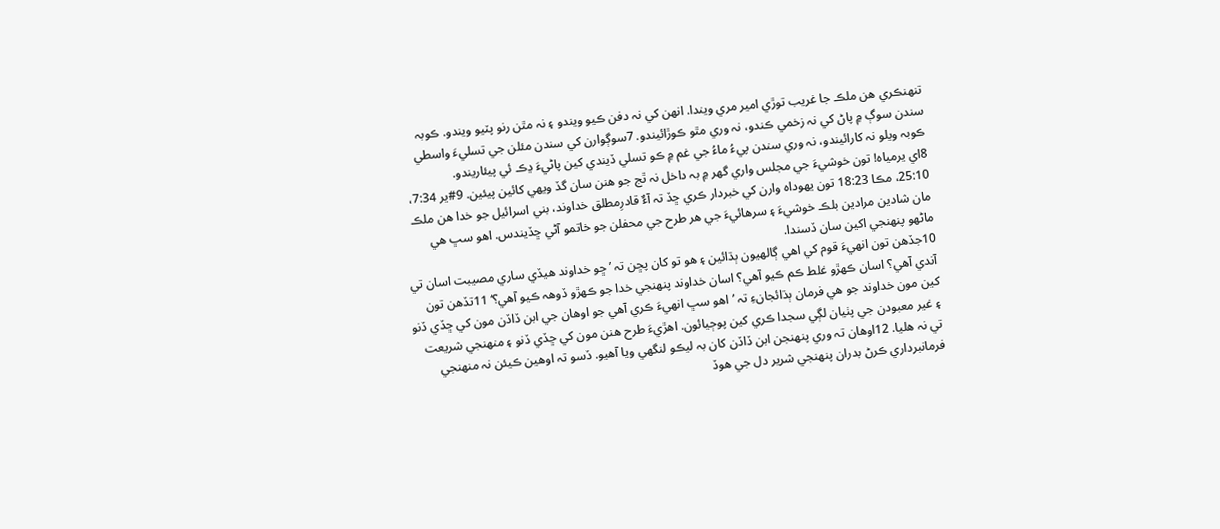تنهنڪري هن ملڪ جا غريب توڙي امير مري ويندا. انهن کي نہ دفن ڪيو ويندو ۽ نہ مٿن رنو پٽيو ويندو. ڪوبہ سندن سوڳ ۾ پاڻ کي نہ زخمي ڪندو، نہ وري مٿو ڪوڙائيندو. 7سوڳوارن کي سندن مئلن جي تسليءَ واسطي ڪوبہ ويلو نہ کارائيندو، نہ وري سندن پيءُ ماءُ جي غم ۾ ڪو تسلي ڏيندي کين پاڻيءَ ڍڪ ئي پيئاريندو.
8اي يرمياہ! تون خوشيءَ جي مجلس واري گھر ۾ بہ داخل نہ ٿج جو هنن سان گڏ ويهي کائين پيئين. 9#ير 7:34، 25:10، مڪا 18:23 تون يهوداہ وارن کي خبردار ڪري ڇڏ تہ آءٌ قادرِمطلق خداوند، بني اسرائيل جو خدا هن ملڪ مان شادين مرادين بلڪ خوشيءَ ۽ سرهائيءَ جي هر طرح جي محفلن جو خاتمو آڻي ڇڏيندس. اهو سڀ هي ماڻهو پنهنجي اکين سان ڏسندا.
10جڏهن تون انهيءَ قوم کي اهي ڳالهيون ٻڌائين ۽ هو تو کان پڇن تہ ’ڇو خداوند هيڏي ساري مصيبت اسان تي آندي آهي؟ اسان ڪهڙو غلط ڪم ڪيو آهي؟ اسان خداوند پنهنجي خدا جو ڪهڙو ڏوهہ ڪيو آهي؟‘ 11تڏهن تون کين مون خداوند جو هي فرمان ٻڌائجانءِ تہ ’اهو سڀ انهيءَ ڪري آهي جو اوهان جي ابن ڏاڏن مون کي ڇڏي ڏنو ۽ غير معبودن جي پٺيان لڳي سجدا ڪري کين پوڄيائون. اهڙيءَ طرح هنن مون کي ڇڏي ڏنو ۽ منهنجي شريعت تي نہ هليا. 12اوهان تہ وري پنهنجن ابن ڏاڏن کان بہ ليڪو لنگھي ويا آهيو. ڏسو تہ اوهين ڪيئن نہ منهنجي فرمانبرداري ڪرڻ بدران پنهنجي شرير دل جي هوڏ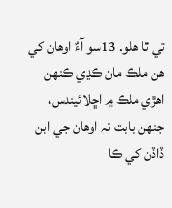تي ٿا هلو. 13سو آءٌ اوهان کي هن ملڪ مان ڪڍي ڪنهن اهڙي ملڪ ۾ اڇلائيندس، جنهن بابت نہ اوهان جي ابن ڏاڏن کي ڪا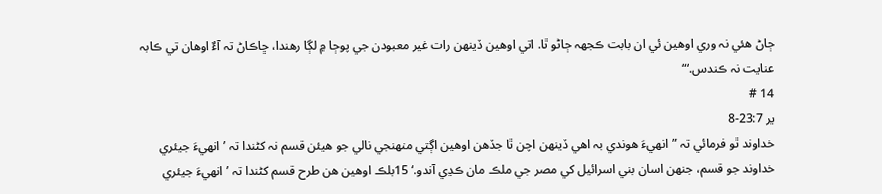ڄاڻ هئي نہ وري اوهين ئي ان بابت ڪجھہ ڄاڻو ٿا. اتي اوهين ڏينهن رات غير معبودن جي پوڄا ۾ لڳا رهندا، ڇاڪاڻ تہ آءٌ اوهان تي ڪابہ عنايت نہ ڪندس.‘“
14 #
ير 23:7-8
خداوند ٿو فرمائي تہ ”انهيءَ هوندي بہ اهي ڏينهن اچن ٿا جڏهن اوهين اڳتي منهنجي نالي جو هيئن قسم نہ کڻندا تہ ’انهيءَ جيئري خداوند جو قسم، جنهن اسان بني اسرائيل کي مصر جي ملڪ مان ڪڍي آندو.‘ 15بلڪ اوهين هن طرح قسم کڻندا تہ ’انهيءَ جيئري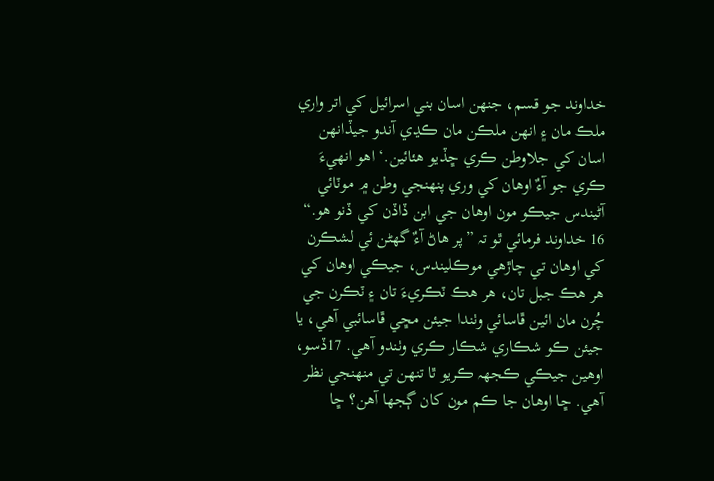خداوند جو قسم، جنهن اسان بني اسرائيل کي اتر واري ملڪ مان ۽ انهن ملڪن مان ڪڍي آندو جيڏانهن اسان کي جلاوطن ڪري ڇڏيو هئائين.‘ اهو انهيءَ ڪري جو آءٌ اوهان کي وري پنهنجي وطن ۾ موٽائي آڻيندس جيڪو مون اوهان جي ابن ڏاڏن کي ڏنو هو.“
16 خداوند فرمائي ٿو تہ ”پر هاڻ آءٌ گھڻن ئي لشڪرن کي اوهان تي چاڙهي موڪليندس، جيڪي اوهان کي هر هڪ جبل تان، هر هڪ ٽڪريءَ تان ۽ ٽڪرن جي چُرن مان ائين ڦاسائي وٺندا جيئن مڇي ڦاسائبي آهي، يا جيئن ڪو شڪاري شڪار ڪري وٺندو آهي. 17ڏسو، اوهين جيڪي ڪجھہ ڪريو ٿا تنهن تي منهنجي نظر آهي. ڇا اوهان جا ڪم مون کان ڳجھا آهن؟ ڇا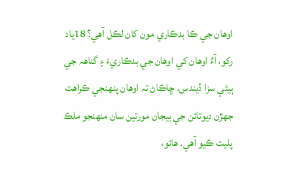اوهان جي ڪا بدڪاري مون کان لڪل آهي؟ 18ياد رکو، آءٌ اوهان کي اوهان جي بدڪاريءَ ۽ گناهہ جي ٻيڻي سزا ڏيندس، ڇاڪاڻ تہ اوهان پنهنجي ڪراهت جهڙن ديوتائن جي بيجان مورتين سان منهنجو ملڪ پليت ڪيو آهي. هائو،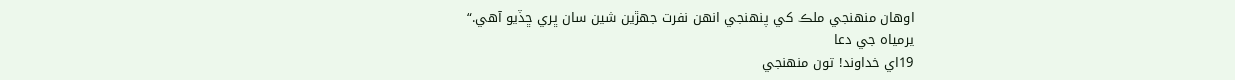اوهان منهنجي ملڪ کي پنهنجي انهن نفرت جهڙين شين سان ڀري ڇڏيو آهي.“
يرمياہ جي دعا
19اي خداوند! تون منهنجي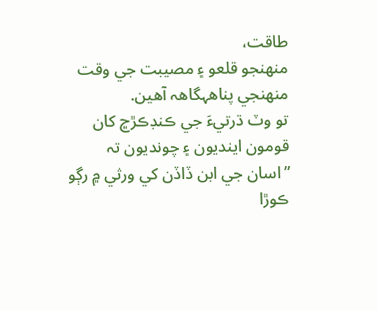طاقت،
منهنجو قلعو ۽ مصيبت جي وقت منهنجي پناهہگاهہ آهين.
تو وٽ ڌرتيءَ جي ڪنڊڪڙڇ کان قومون اينديون ۽ چونديون تہ
”اسان جي ابن ڏاڏن کي ورثي ۾ رڳو ڪوڙا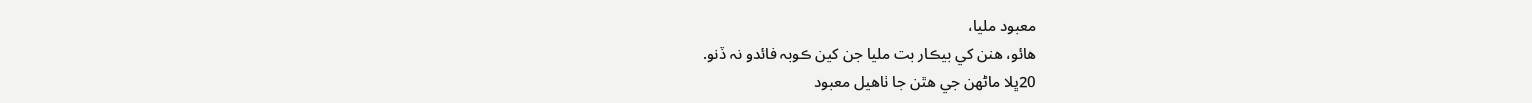معبود مليا،
هائو، هنن کي بيڪار بت مليا جن کين ڪوبہ فائدو نہ ڏنو.
20ڀلا ماڻهن جي هٿن جا ٺاهيل معبود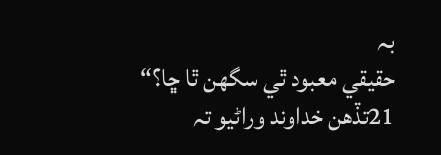بہ
حقيقي معبود ٿي سگھن ٿا ڇا؟“
21تڏهن خداوند وراڻيو تہ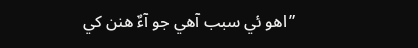”اهو ئي سبب آهي جو آءٌ هنن کي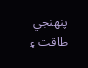پنهنجي طاقت ۽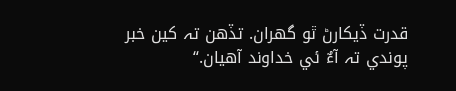قدرت ڏيکارڻ ٿو گھران. تڏهن تہ کين خبر پوندي تہ آءٌ ئي خداوند آهيان.“